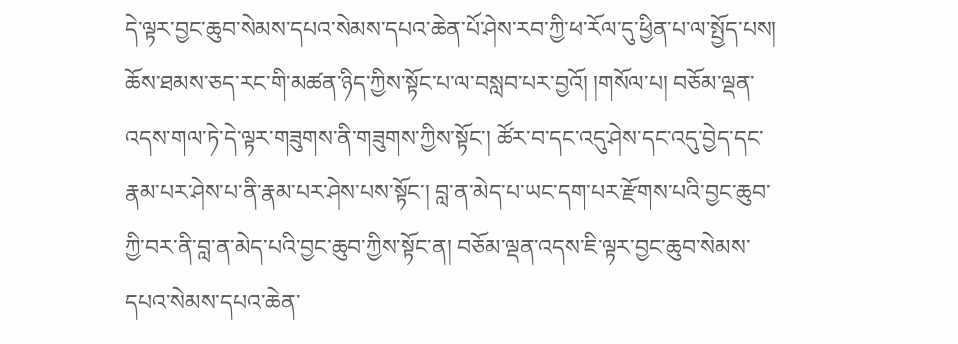དེ་ལྟར་བྱང་ཆུབ་སེམས་དཔའ་སེམས་དཔའ་ཆེན་པོ་ཤེས་རབ་ཀྱི་ཕ་རོལ་དུ་ཕྱིན་པ་ལ་སྤྱོད་པས། ཆོས་ཐམས་ཅད་རང་གི་མཚན་ཉིད་ཀྱིས་སྟོང་པ་ལ་བསླབ་པར་བྱའོ། །གསོལ་པ། བཅོམ་ལྡན་འདས་གལ་ཏེ་དེ་ལྟར་གཟུགས་ནི་གཟུགས་ཀྱིས་སྟོང་། ཚོར་བ་དང་འདུ་ཤེས་དང་འདུ་བྱེད་དང་རྣམ་པར་ཤེས་པ་ནི་རྣམ་པར་ཤེས་པས་སྟོང་། བླ་ན་མེད་པ་ཡང་དག་པར་རྫོགས་པའི་བྱང་ཆུབ་ཀྱི་བར་ནི་བླ་ན་མེད་པའི་བྱང་ཆུབ་ཀྱིས་སྟོང་ན། བཅོམ་ལྡན་འདས་ཇི་ལྟར་བྱང་ཆུབ་སེམས་དཔའ་སེམས་དཔའ་ཆེན་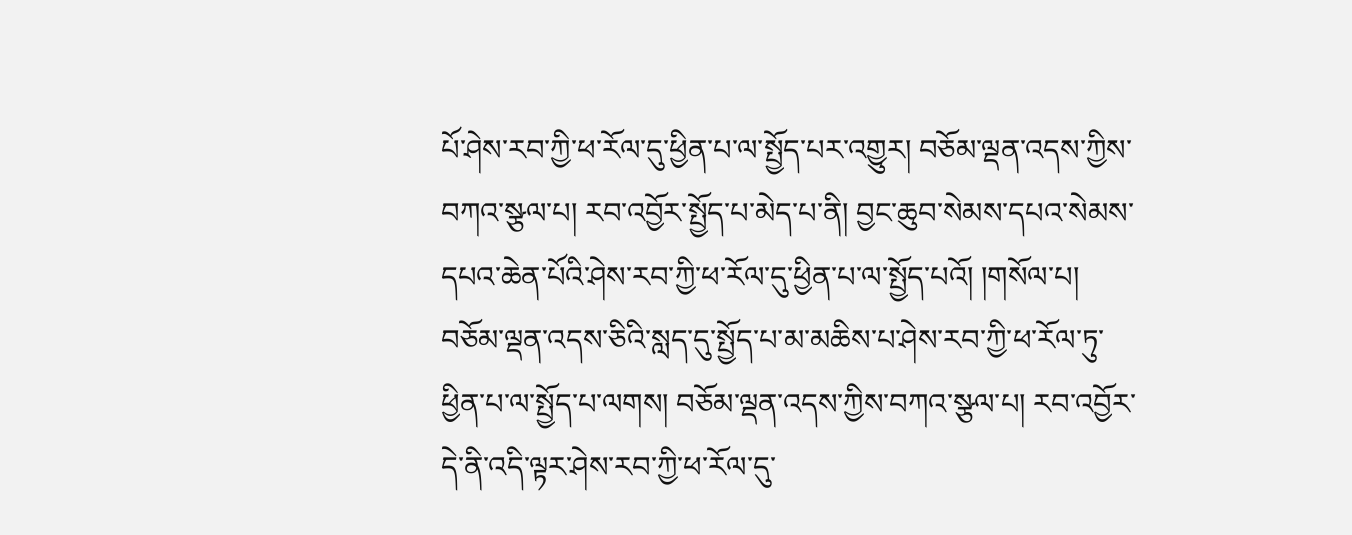པོ་ཤེས་རབ་ཀྱི་ཕ་རོལ་དུ་ཕྱིན་པ་ལ་སྤྱོད་པར་འགྱུར། བཅོམ་ལྡན་འདས་ཀྱིས་བཀའ་སྩལ་པ། རབ་འབྱོར་སྤྱོད་པ་མེད་པ་ནི། བྱང་ཆུབ་སེམས་དཔའ་སེམས་དཔའ་ཆེན་པོའི་ཤེས་རབ་ཀྱི་ཕ་རོལ་དུ་ཕྱིན་པ་ལ་སྤྱོད་པའོ། །གསོལ་པ། བཅོམ་ལྡན་འདས་ཅིའི་སླད་དུ་སྤྱོད་པ་མ་མཆིས་པ་ཤེས་རབ་ཀྱི་ཕ་རོལ་ཏུ་ཕྱིན་པ་ལ་སྤྱོད་པ་ལགས། བཅོམ་ལྡན་འདས་ཀྱིས་བཀའ་སྩལ་པ། རབ་འབྱོར་དེ་ནི་འདི་ལྟར་ཤེས་རབ་ཀྱི་ཕ་རོལ་དུ་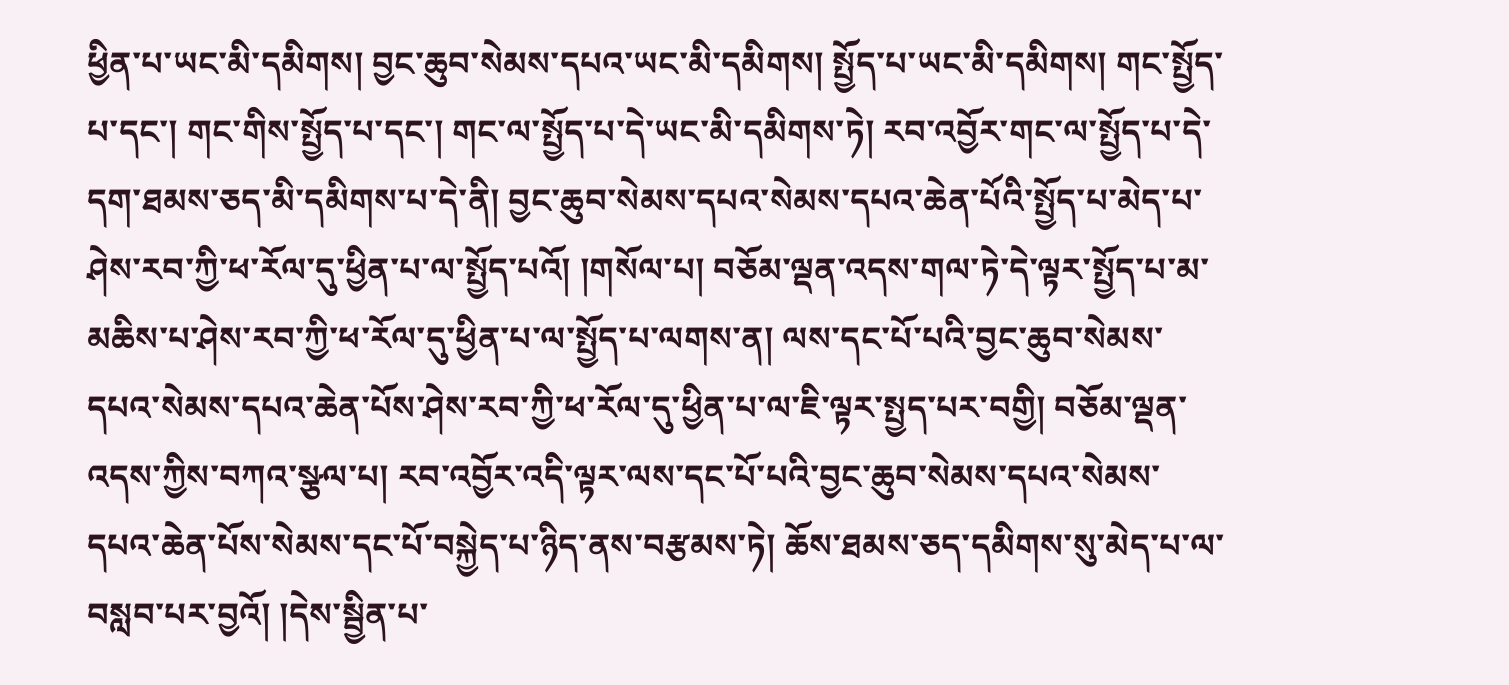ཕྱིན་པ་ཡང་མི་དམིགས། བྱང་ཆུབ་སེམས་དཔའ་ཡང་མི་དམིགས། སྤྱོད་པ་ཡང་མི་དམིགས། གང་སྤྱོད་པ་དང་། གང་གིས་སྤྱོད་པ་དང་། གང་ལ་སྤྱོད་པ་དེ་ཡང་མི་དམིགས་ཏེ། རབ་འབྱོར་གང་ལ་སྤྱོད་པ་དེ་དག་ཐམས་ཅད་མི་དམིགས་པ་དེ་ནི། བྱང་ཆུབ་སེམས་དཔའ་སེམས་དཔའ་ཆེན་པོའི་སྤྱོད་པ་མེད་པ་ཤེས་རབ་ཀྱི་ཕ་རོལ་དུ་ཕྱིན་པ་ལ་སྤྱོད་པའོ། །གསོལ་པ། བཅོམ་ལྡན་འདས་གལ་ཏེ་དེ་ལྟར་སྤྱོད་པ་མ་མཆིས་པ་ཤེས་རབ་ཀྱི་ཕ་རོལ་དུ་ཕྱིན་པ་ལ་སྤྱོད་པ་ལགས་ན། ལས་དང་པོ་པའི་བྱང་ཆུབ་སེམས་དཔའ་སེམས་དཔའ་ཆེན་པོས་ཤེས་རབ་ཀྱི་ཕ་རོལ་དུ་ཕྱིན་པ་ལ་ཇི་ལྟར་སྤྱད་པར་བགྱི། བཅོམ་ལྡན་འདས་ཀྱིས་བཀའ་སྩལ་པ། རབ་འབྱོར་འདི་ལྟར་ལས་དང་པོ་པའི་བྱང་ཆུབ་སེམས་དཔའ་སེམས་དཔའ་ཆེན་པོས་སེམས་དང་པོ་བསྐྱེད་པ་ཉིད་ནས་བརྩམས་ཏེ། ཆོས་ཐམས་ཅད་དམིགས་སུ་མེད་པ་ལ་བསླབ་པར་བྱའོ། །དེས་སྦྱིན་པ་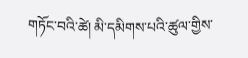གཏོང་བའི་ཚེ། མི་དམིགས་པའི་ཚུལ་གྱིས་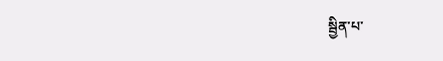སྦྱིན་པ་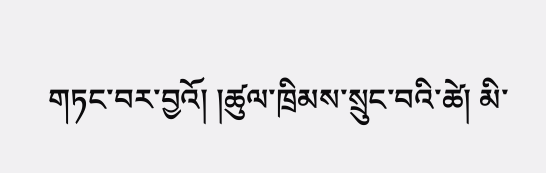གཏང་བར་བྱའོ། །ཚུལ་ཁྲིམས་སྲུང་བའི་ཚེ། མི་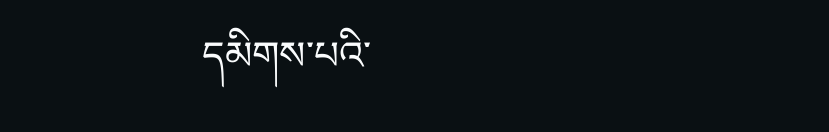དམིགས་པའི་